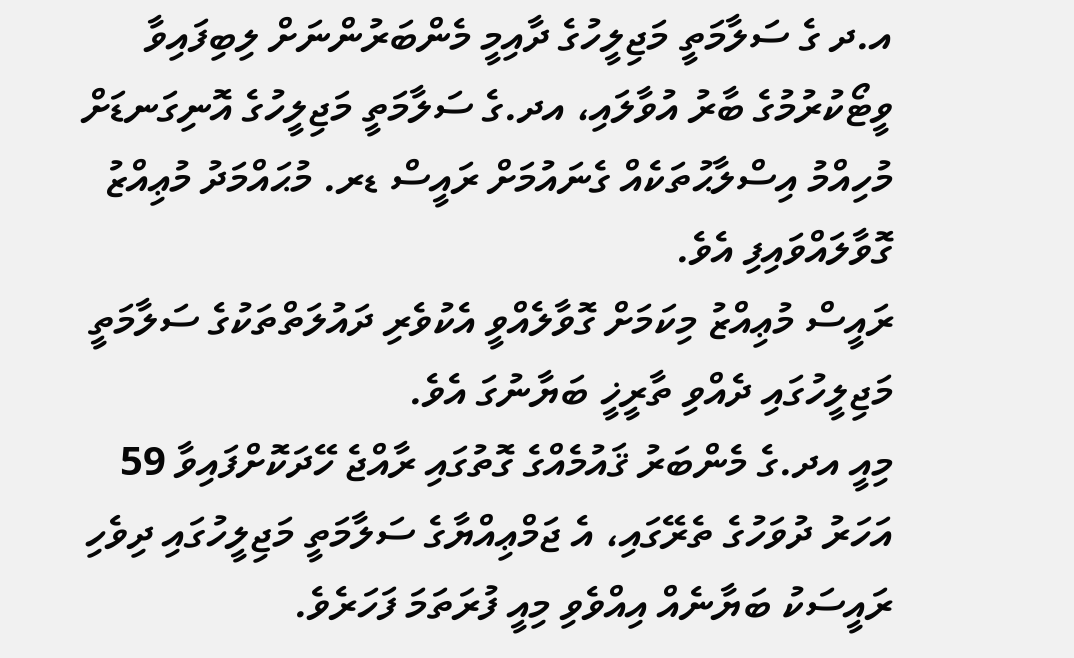އ.ދ ގެ ސަލާމަތީ މަޖިލީހުގެ ދާއިމީ މެންބަރުންނަށް ލިބިފައިވާ ވީޓޯކުރުމުގެ ބާރު އުވާލައި، އދ.ގެ ސަލާމަތީ މަޖިލީހުގެ އޮނިގަނޑަށް މުހިއްމު އިސްލާޙުތަކެއް ގެނައުމަށް ރައީސް ޑރ. މުޙައްމަދު މުޢިއްޒު ގޮވާލައްވައިފި އެވެ.
ރައީސް މުޢިއްޒު މިކަމަށް ގޮވާލެއްވީ އެކުވެރި ދައުލަތްތަކުގެ ސަލާމަތީ މަޖިލީހުގައި ދެއްވި ތާރީޚީ ބަޔާނުގަ އެވެ.
މިއީ އދ.ގެ މެންބަރު ޤައުމެއްގެ ގޮތުގައި ރާއްޖެ ހޭދަކޮށްފައިވާ 59 އަހަރު ދުވަހުގެ ތެރޭގައި، އެ ޖަމްޢިއްޔާގެ ސަލާމަތީ މަޖިލީހުގައި ދިވެހި ރައީސަކު ބަޔާނެއް އިއްވެވި މިއީ ފުރަތަމަ ފަހަރެވެ.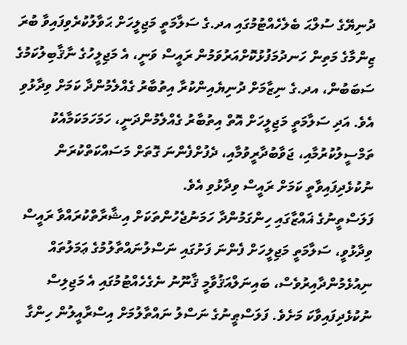ދުނިޔޭގެ ސުލްޙަ ބެލެހެއްޓުމުގައި އދ.ގެ ސަލާމަތީ މަޖިލީހަށް ޙަވާލުކުރެވިފައިވާ ބުރަ ޒިންމާގެ މަތިން ހަނދުމަފުޅުކޮށްއަރުވަމުން ރައީސް ވަނީ، އެ މަޖިލީހުގެ ނާޤާބިލުކަމުގެ ސަބަބުން، އދ.ގެ ނިޒާމަށް ދުނިޔެއިންކުރާ އިތުބާރު ގެއްލެމުންދާ ކަމަށް ވިދާޅުވި އެވެ. އަދި ސަލާމަތީ މަޖިލީހަށް އޮތް އިތުބާރު ގެއްލެމުންދަނީ، ހަމަހަމަކަމާއެކު ތަމްސީލުކުރުމާއި، ޖަވާބުދާރީވުމާއި، ދެފުށްފެންނަ ގޮތަށް މަސައްކަތްކުރަން ނުކުޅެދިފައިވާތީ ކަމަށް ރައީސް ވިދާޅުވި އެވެ.
ފަލަސްތީނުގެ ޣައްޒާގައި ހިންގަމުންދާ ހަމަނުޖެހުންތަކަށް އިޝާރާތްކުރައްވާ ރައީސް ވިދާޅުވީ، ސަލާމަތީ މަޖިލީހަށް ފެންނަ ފަށުގައި ނަސްލުނައްތާލުމުގެ ޢަމަލުތައް ނިއުޅެމުންދާއިރުވެސް، ބައިނަލްއަޤުވާމީ ޤާނޫނު ނެގެހެއްޓުމުގައި އެ މަޖިލިސް ނުކުޅެދިފައިވާކަ މަށެވެ. ފަލަސްޠީނުގެ ނަސްލު ނައްތާލުމަށް އިސްރާއީލުން ހިންގާ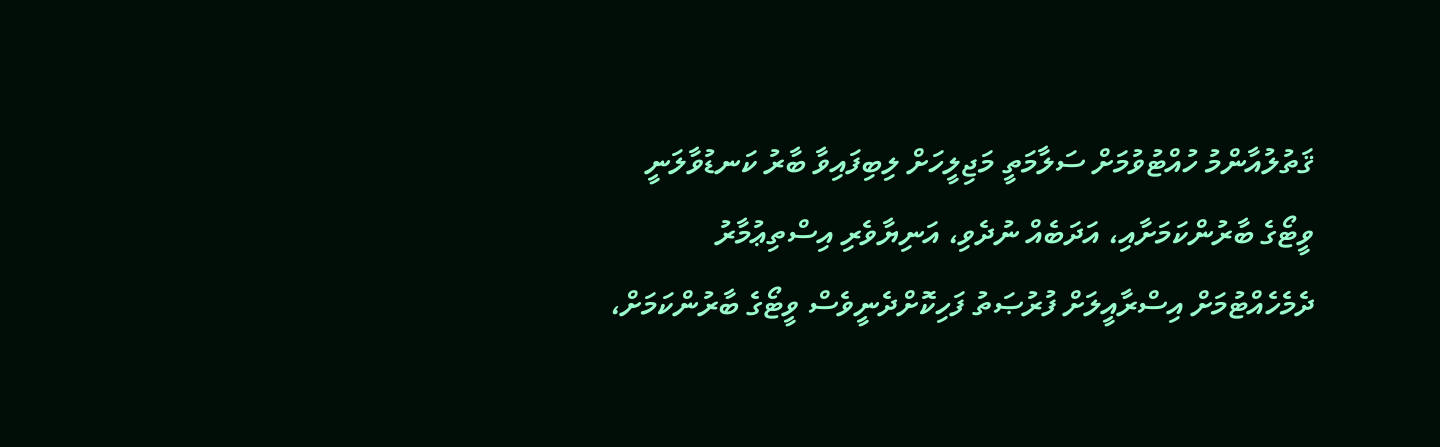ޤަތުލުއާންމު ހުއްޓުވުމަށް ސަލާމަތީ މަޖިލީހަށް ލިބިފައިވާ ބާރު ކަނޑުވާލަނީ ވީޓޯގެ ބާރުންކަމަށާއި، އަދަބެއް ނުދެވި، އަނިޔާވެރި އިސްތިޢުމާރު ދެމެހެއްޓުމަށް އިސްރާއީލަށް ފުރުޞަތު ފަހިކޮށްދެނީވެސް ވީޓޯގެ ބާރުންކަމަށް،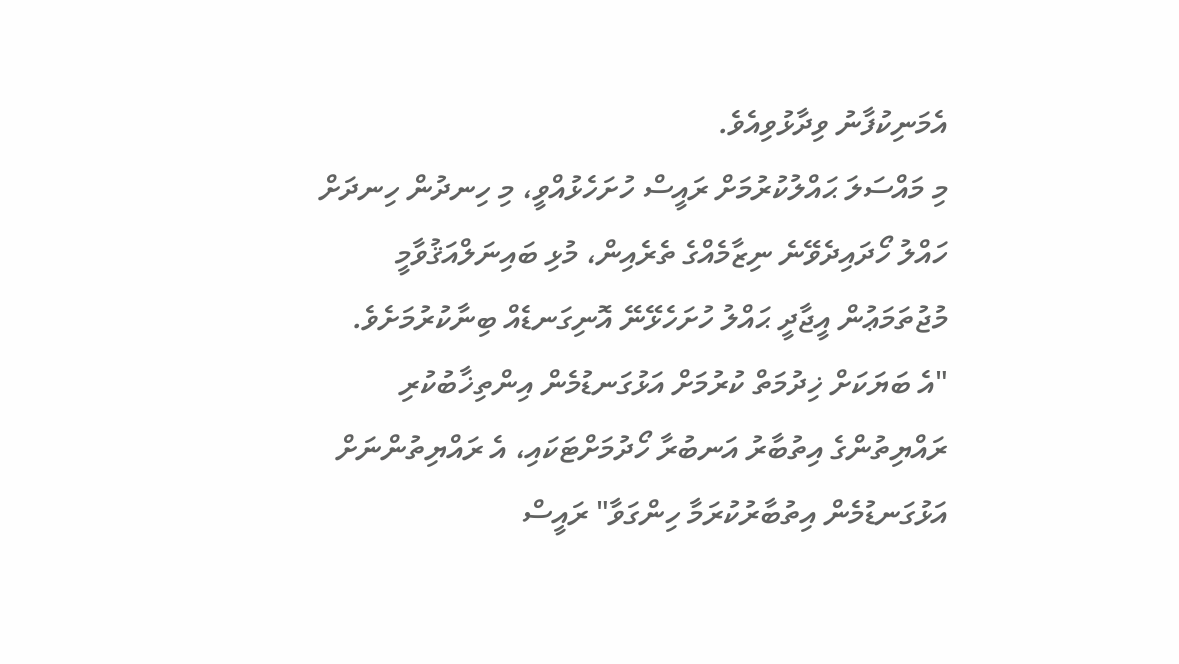އެމަނިކުފާނު ވިދާޅުވިއެވެ.
މި މައްސަލަ ޙައްލުކުރުމަށް ރައީސް ހުށަހެޅުއްވީ، މި ހިނދުން ހިނދަށް ހައްލު ހޯދައިދެވޭނެ ނިޒާމެއްގެ ތެރެއިން، މުޅި ބައިނަލްއަޤުވާމީ މުޖުތަމަޢުން އީޖާދީ ޙައްލު ހުށަހެޅޭނޭ އޮނިގަނޑެއް ބިނާކުރުމަށެވެ.
"އެ ބަޔަކަށް ޚިދުމަތް ކުރުމަށް އަޅުގަނޑުމެން އިންތިޚާބުކުރި ރައްޔިތުންގެ އިތުބާރު އަނބުރާ ހޯދުމަށްޓަކައި، އެ ރައްޔިތުންނަށް އަޅުގަނޑުމެން އިތުބާރުކުރަމާ ހިންގަވާ" ރައީސް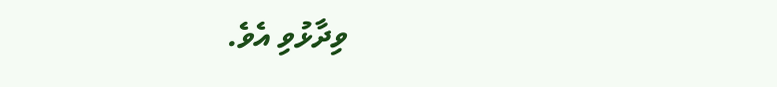ވިދާޅުވި އެވެ.